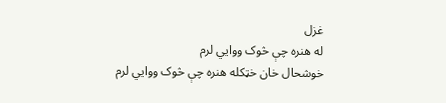غزل
له هنره چې څوک ووايي لرم
خوشحال خان خټکله هنره چې څوک ووايي لرم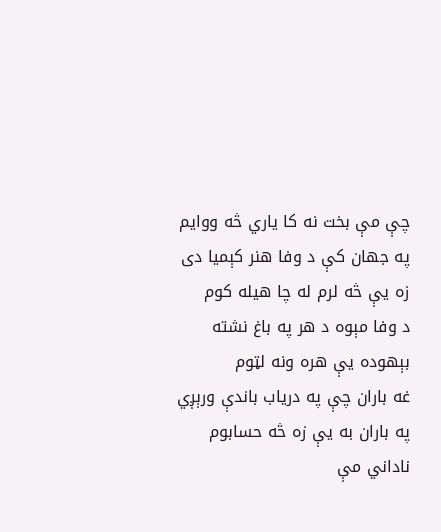چې مې بخت نه کا ياري څه ووايم
په جهان کې د وفا هنر کېميا دی
زه يې څه لرم له چا هيله کوم
د وفا مېوه د هر په باغ نشته
بېهوده يې هره ونه لټوم
غه باران چې په درياب باندې ورېږي
په باران به يې زه څه حسابوم
ناداني مې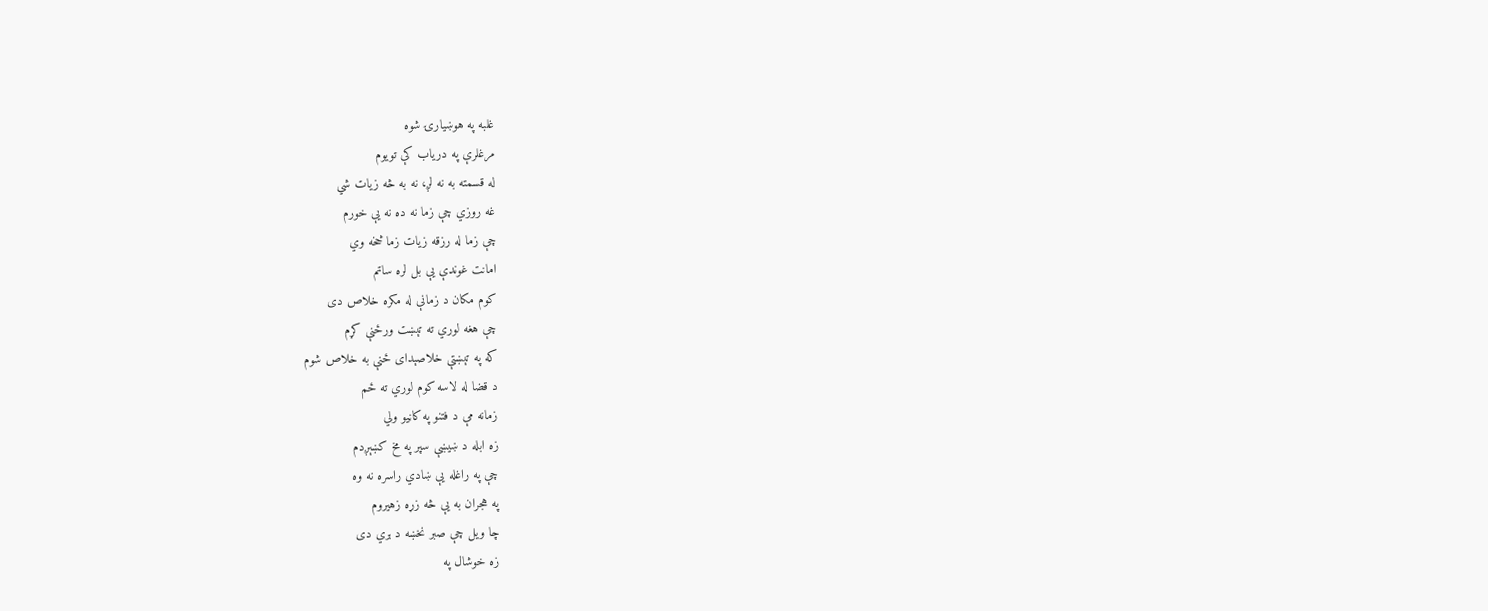غلبه په هوښيارۍ شوه
مرغلرې په درياب کې تويوم
له قسمته به نه لږ، نه به څه زيات شي
غه روزي چې زما نه ده نه يې خورم
چې زما له رزقه زيات زما څخه وي
امانت غوندې يې بل لره ساتم
کوم مکان د زمانې له مکره خلاص دی
چې هغه لوري ته تېښت ورځنې کړم
که په تېښتې خلاصېدای ځنې به خلاص شوم
د قضا له لاسه کوم لوري ته ځم
زمانه مې د فتنو په کاڼيو ولي
زه ابله د ښيښې سپر په مخ کښېږدم
چې په راغله يې ښادي راسره نه وه
په هجران به يې څه زړه زهيروم
چا ويل چې صبر نخښه د بري دی
زه خوشال په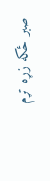صبر ځکه زړه تړم